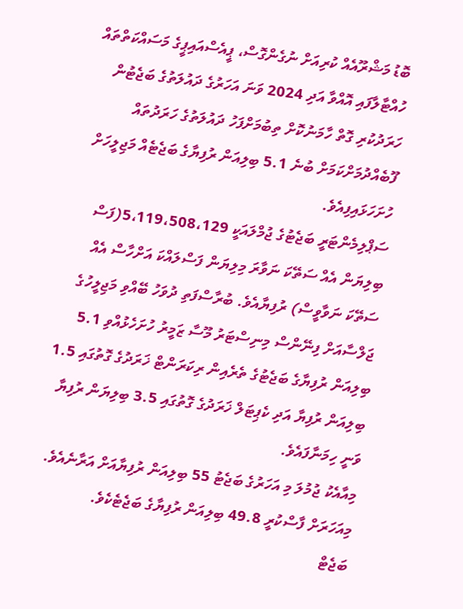ބޮޑު މަޝްރޫއެއް ކުރިއަށް ނުގެންގޮސް، ޕީއެސްއައިޕީގެ މަސައްކަތްތައް ހުއްޓާލާފައި އޮއްވާ އަދި 2024 ވަނަ އަހަރުގެ ދައުލަތުގެ ބަޖެޓުން ހަރަދުކުރި ގޮތް ހާމަނުކޮށް ތިބުމަށްފަހު ދައުލަތުގެ ހަރަދުތައް ފޫބެއްދުމަށްކަމަށް ބުނެ 5.1 ބިލިއަން ރުފިޔާގެ ބަޖެޓެއް މަޖިލީހަށް ހުށަހަޅައިފިއެވެ.
ސަޕްލިމެންޓަރީ ބަޖެޓުގެ ޖުމްލައަކީ 5،119،508،129(ފަސް ބިލިޔަން އެއް ސަތޭކަ ނަވާރަ މިލިޔަން ފަސްލައްކަ އަށްހާސް އެއް ސަތޭކަ ނަވާވީސް) ރުފިޔާއެވެ. ބުރާސްފަތި ދުވަހު ބޭއްވި މަޖިލީހުގެ ޖަލްސާއަށް ފިނޭންސް މިނިސްޓަރު މޫސާ ޒަމީރު ހުށަހެޅުއްވި 5.1 ބިލިއަން ރުފިޔާގެ ބަޖެޓުގެ ތެރެއިން ރިކަރަންޓް ޚަރަދުގެ ގޮތުގައި 1.5 ބިލިއަން ރުފިޔާ އަދި ކެޕިޓަލް ޚަރަދުގެ ގޮތުގައި 3.5 ބިލިޔަން ރުފިޔާ ވަނީ ހިމަނާފައެވެ.
މިއާއެކު ޖުމުލަ މި އަހަރުގެ ބަޖެޓު 55 ބިލިއަން ރުފިޔާއަށް އަރާނެއެވެ. މިއަހަރަށް ފާސްކުރީ 49.8 ބިލިއަން ރުފިޔާގެ ބަޖެޓެކެވެ.
ބަޖެޓް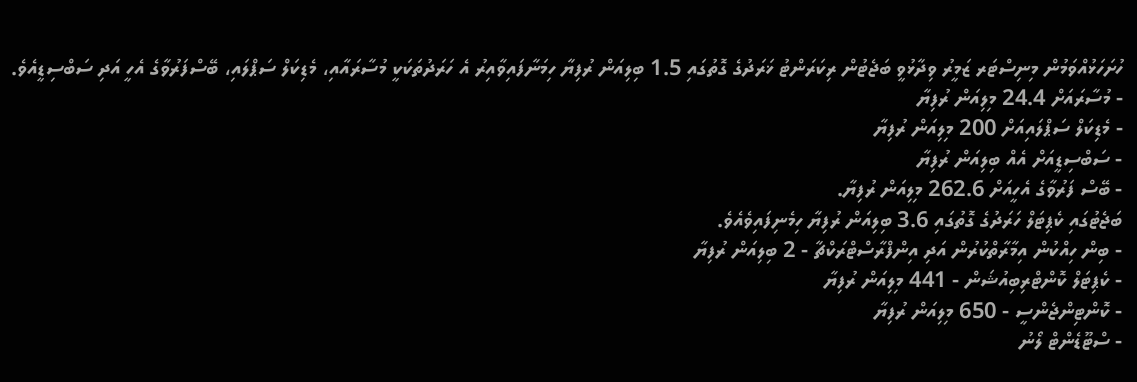ހުށަހަޅުއްވަމުން މިނިސްޓަރ ޒަމީރު ވިދާޅުވީ ބަޖެޓުން ރިކަރަންޓު ޚަރަދުގެ ގޮތުގައި 1.5 ބިލިއަން ރުފިޔާ ހިމަނާފައިވާއިރު އެ ހަރަދުތަކަކީ މުސާރައާއި، މެޑިކަލް ސަޕްލައި، ބޭސްފަރުވާގެ އެހީ އަދި ސަބްސިޑީއެވެ.
- މުސާރައަށް 24.4 މިލިއަން ރުފިޔާ
- މެޑިކަލް ސަޕްލައިއަށް 200 މިލިއަން ރުފިޔާ
- ސަބްސިޑީއަށް އެއް ބިލިއަން ރުފިޔާ
- ބޭސް ފަރުވާގެ އެހީއަށް 262.6 މިލިއަން ރުފިޔާ.
ބަޖެޓުގައި ކެޕިޓަލް ހަރަދުގެ ގޮތުގައި 3.6 ބިލިއަން ރުފިޔާ ހިމެނިފައިވެއެވެ.
- ބިން ހިއްކުން އިމާރާތްކުރުން އަދި އިންފްރާސްޓްރަކްޗާ - 2 ބިލިއަން ރުފިޔާ
- ކެޕިޓަލް ކޮންޓްރިބިއުޝަން - 441 މިލިއަން ރުފިޔާ
- ކޮންޓިންޖެންސީ - 650 މިލިއަން ރުފިޔާ
- ސްޓޫޑެންޓް ލޯނު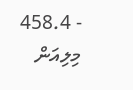- 458.4 މިލިއަން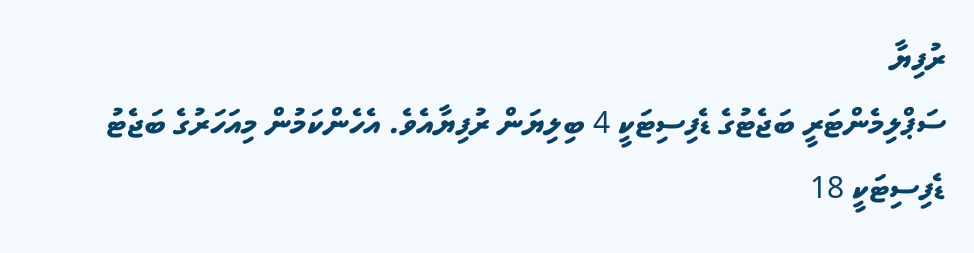ރުފިޔާ
ސަޕްލިމެންޓަރީ ބަޖެޓުގެ ޑެފިސިޓަކީ 4 ބިލިޔަން ރުފިޔާއެވެ. އެހެންކަމުން މިއަހަރުގެ ބަޖެޓު ޑެފިސިޓަކީ 18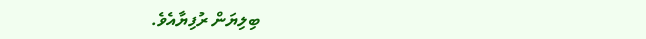ބިލިޔަން ރުފިޔާއެވެ.